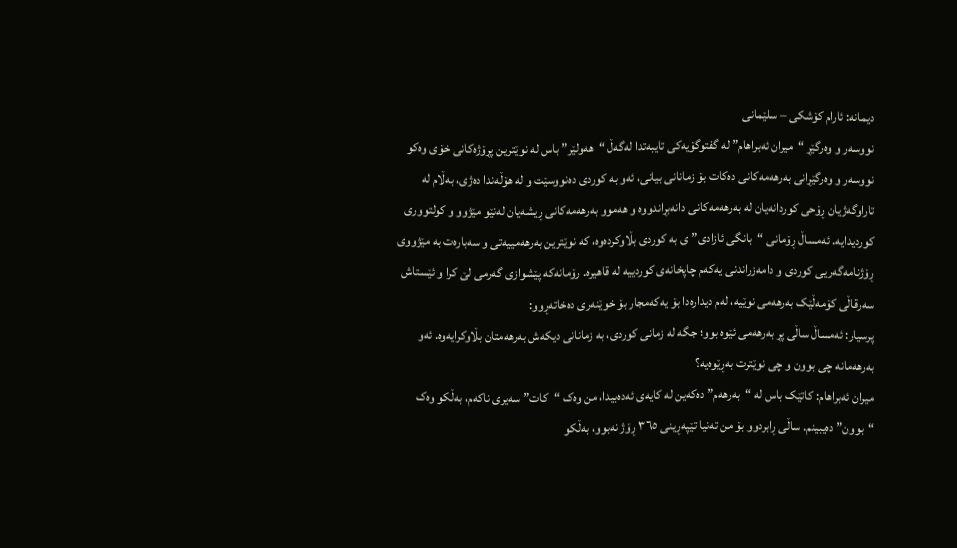دیمانە: ئارام کۆشکی – سلێمانی
نووسەر و وەرگێڕ “میران ئەبراهام” لە گفتوگۆیەکی تایبەتدا لەگەڵ “هەولێر” باس لە نوێترین پڕۆژەکانی خۆی وەکو نووسەر و وەرگێڕانی بەرهەمەکانی دەکات بۆ زمانانی بیانی، ئەو بە کوردی دەنووسێت و لە هۆڵەندا دەژی، بەڵام لە تاراوگەژیان ڕۆحی کوردانەیان لە بەرهەمەکانی دانەبڕاندووە و هەموو بەرهەمەکانی ڕیشەیان لەنێو مێژوو و کولتووری کوردیدایە. ئەمساڵ ڕۆمانی “بانگی ئازادی”ی بە کوردی بڵاوکردەوە، کە نوێترین بەرهەمییەتی و سەبارەت بە مێژووی ڕۆژنامەگەریی کوردی و دامەزراندنی یەکەم چاپخانەی کوردییە لە قاهیرە. رۆمانەکە پێشوازی گەرمی لێ کرا و ئێستاش سەرقاڵی کۆمەڵێک بەرهەمی نوێیە، لەم دیدارەدا بۆ یەکەمجار بۆ خوێنەری دەخاتەڕوو:
پرسیار: ئەمساڵ ساڵی پڕ بەرهەمی ئێوە بوو؛ جگە لە زمانی کوردی، بە زمانانی دیکەش بەرهەمتان بڵاوکرایەوە. ئەو بەرهەمانە چی بوون و چی نوێترت بەڕێوەیە؟
میران ئەبراهام: کاتێک باس لە “بەرهەم” دەکەین لە کایەی ئەدەبیدا، من وەک “کات” سەیری ناکەم، بەڵکو وەک “بوون” دەیبینم. ساڵی ڕابردوو بۆ من تەنیا تێپەڕینی ٣٦٥ ڕۆژ نەبوو، بەڵکو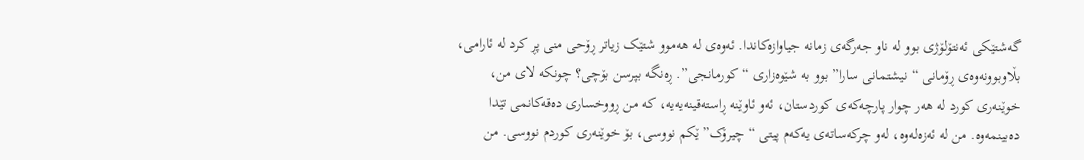گەشتێکی ئەنتۆلۆژی بوو لە ناو جەرگەی زمانە جیاوازەکاندا. ئەوەی لە هەموو شتێک زیاتر ڕۆحی منی پڕ کرد لە ئارامی، بڵاوبوونەوەی ڕۆمانی “نیشتمانی سارا” بوو بە شێوەزاری “کورمانجی”. ڕەنگە بپرسن بۆچی؟ چونکە لای من، خوێنەری کورد لە هەر چوار پارچەکەی کوردستان، ئەو ئاوێنە ڕاستەقینەیەیە، کە من ڕووخساری دەقەکانمی تێدا دەبینمەوە. من لە ئەزەلەوە، لەو چرکەساتەی یەکەم پیتی “چیرۆک”ێکم نووسی، بۆ خوێنەری کوردم نووسی. من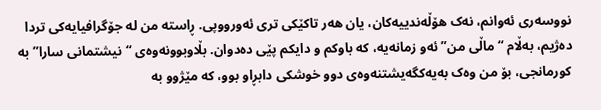نووسەری ئەوانم، نەک هۆڵەندییەکان، یان هەر تاکێکی تری ئەورووپی. ڕاستە من لە جۆگرافیایەکی تردا دەژیم، بەڵام “ماڵی من” ئەو زمانەیە، کە باوکم و دایکم پێی دەدوان. بڵاوبوونەوەی “نیشتمانی سارا” بە کورمانجی، بۆ من وەک بەیەکگەیشتنەوەی دوو خوشکی دابڕاو بوو، کە مێژوو بە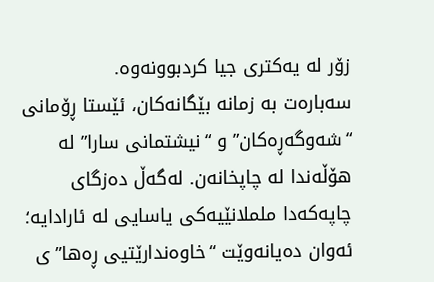زۆر لە یەکتری جیا کردبوونەوە.
سەبارەت بە زمانە بێگانەکان، ئێستا ڕۆمانی “شەوگەڕەکان” و “نیشتمانی سارا” لە هۆڵەندا لە چاپخانەن. لەگەڵ دەزگای چاپەکەدا ململانێیەکی یاسایی لە ئارادایە؛ ئەوان دەیانەوێت “خاوەندارێتیی ڕەها”ی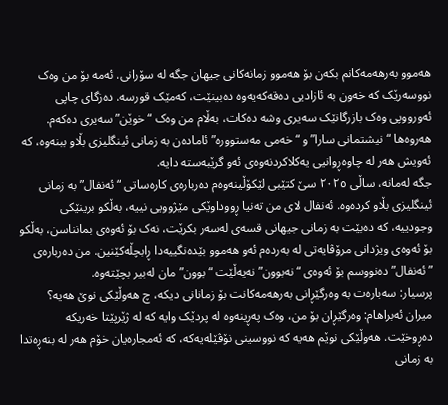هەموو بەرهەمەکانم بکەن بۆ هەموو زمانەکانی جیهان جگە لە سۆرانی. ئەمە بۆ من وەک نووسەرێک کە خەون بە ئازادیی دەقەکەیەوە دەبینێت، کەمێک قورسە. دەزگای چاپی ئەورووپی وەک بازرگانێک سەیری وشە دەکات، بەڵام من وەک “خوێن” سەیری دەکەم. هەروەها “نیشتمانی سارا” و “خەمی مەستوورە” ئامادەن بە زمانی ئینگلیزی بڵاو ببنەوە، کە ئەویش هەر لە چاوەڕوانیی یەکلاکردنەوەی ئەو گرێبەستە دایە.
جگە لەمانە، ساڵی ٢٠٢٥ سێ کتێبی لێکۆڵینەوەم دەربارەی کارەساتی “ئەنفال” بە زمانی ئینگلیزی بڵاو کردەوە. ئەنفال لای من تەنیا ڕووداوێکی مێژوویی نییە، بەڵکو برینێکی وجودییە، کە دەبێت بە زمانی جیهانی قسەی لەسەر بکرێت، نەک بۆ ئەوەی بمانناسن، بەڵکو بۆ ئەوەی ویژدانی مرۆڤایەتی لە بەردەم ئەو هەموو بێدەنگییەدا ڕابچڵەکێنین. من دەربارەی ”ئەنفال” دەنووسم بۆ ئەوەی “نەبوون” نەیەڵێت “بوون”مان لەبیر بچێتەوە.
پرسیار: سەبارەت بە وەرگێڕانی بەرهەمەکانت بۆ زمانانی دیکە، چ هەوڵێکی نوێ هەیە؟
میران ئەبراهام: وەرگێڕان بۆ من، وەک پەڕینەوە لە پردێک وایە کە لە ژێرپێتا خەریکە دەڕوخێت. هەوڵێکی نوێم هەیە کە نووسینی نۆڤێلەیەکە، کە ئەمجارەیان خۆم هەر لە بنەڕەتدا بە زمانی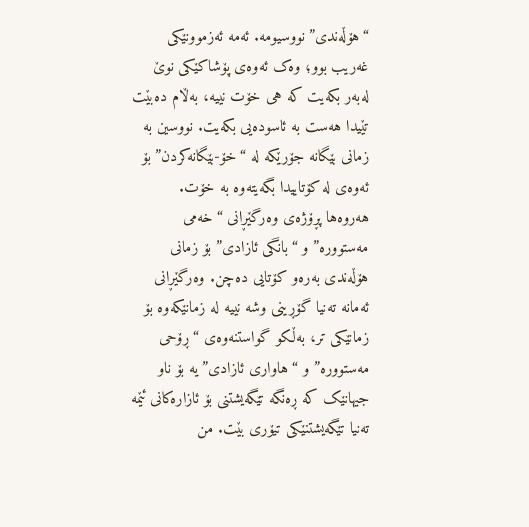“هۆڵەندی” نووسیومە. ئەمە ئەزموونێکی غەریب بوو؛ وەک ئەوەی پۆشاکێکی نوێ لەبەر بکەیت کە هی خۆت نییە، بەڵام دەبێت تێیدا هەست بە ئاسودەیی بکەیت. نووسین بە زمانی بێگانە جۆرێکە لە “خۆ-بێگانەکردن” بۆ ئەوەی لە کۆتاییدا بگەیتەوە بە خۆت.
هەروەها پڕۆژەی وەرگێڕانی “خەمی مەستوورە” و “بانگی ئازادی” بۆ زمانی هۆڵەندی بەرەو کۆتایی دەچن. وەرگێڕانی ئەمانە تەنیا گۆڕینی وشە نییە لە زمانێکەوە بۆ زمانێکی تر، بەڵکو گواستنەوەی “ڕۆحی مەستوورە” و “هاواری ئازادی”یە بۆ ناو جیهانێک کە ڕەنگە تێگەیشتنی بۆ ئازارەکانی ئێمە تەنیا تێگەیشتنێکی تیۆری بێت. من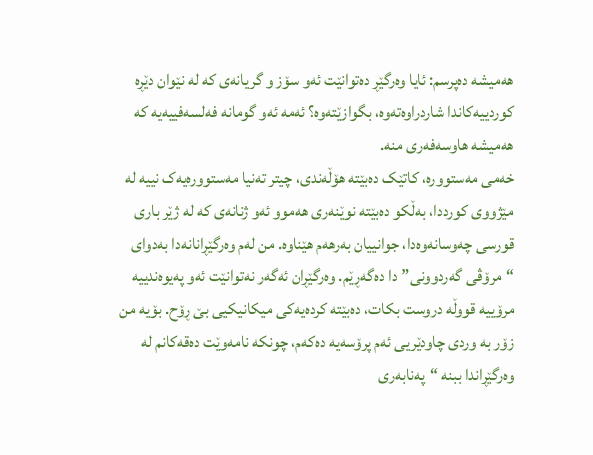هەمیشە دەپرسم: ئایا وەرگێڕ دەتوانێت ئەو سۆز و گریانەی کە لە نێوان دێڕە کوردییەکاندا شاردراوەتەوە، بگوازێتەوە؟ ئەمە ئەو گومانە فەلسەفییەیە کە هەمیشە هاوسەفەری منە.
خەمی مەستوورە، کاتێک دەبێتە هۆڵەندی، چیتر تەنیا مەستوورەیەک نییە لە مێژووی کورددا، بەڵکو دەبێتە نوێنەری هەموو ئەو ژنانەی کە لە ژێر باری قورسی چەوسانەوەدا، جوانییان بەرهەم هێناوە. من لەم وەرگێڕانانەدا بەدوای “مرۆڤی گەردوونی”دا دەگەڕێم. وەرگێڕان ئەگەر نەتوانێت ئەو پەیوەندییە مرۆییە قووڵە دروست بکات، دەبێتە کردەیەکی میکانیکیی بێ ڕۆح. بۆیە من زۆر بە وردی چاودێریی ئەم پرۆسەیە دەکەم، چونکە نامەوێت دەقەکانم لە وەرگێڕاندا ببنە “پەنابەری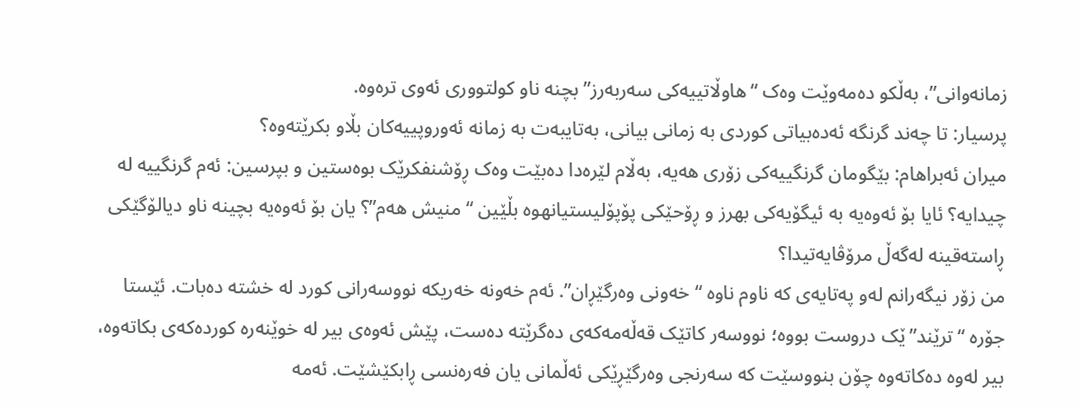زمانەوانی”، بەڵکو دەمەوێت وەک “هاوڵاتییەکی سەربەرز” بچنە ناو کولتووری ئەوی ترەوە.
پرسیار: تا چەند گرنگە ئەدەبیاتی کوردی بە زمانی بیانی، بەتایبەت بە زمانە ئەوروپییەکان بڵاو بکرێتەوە؟
میران ئەبراهام: بێگومان گرنگییەکی زۆری هەیە، بەڵام لێرەدا دەبێت وەک ڕۆشنفکرێک بوەستین و بپرسین: ئەم گرنگییە لە چیدایە؟ ئایا بۆ ئەوەیە بە ئیگۆیەکی بهرز و ڕۆحێکی پۆپۆلیستیانهوە بڵێین “منیش هەم”؟ یان بۆ ئەوەیە بچینە ناو دیالۆگێکی ڕاستەقینە لەگەڵ مرۆڤایەتیدا؟
من زۆر نیگەرانم لەو پەتایەی کە ناوم ناوە “خەونی وەرگێڕان”. ئەم خەونە خەریکە نووسەرانی کورد لە خشتە دەبات. ئێستا جۆرە “ترێند”ێک دروست بووە؛ نووسەر کاتێک قەڵەمەکەی دەگرێتە دەست، پێش ئەوەی بیر لە خوێنەرە کوردەکەی بکاتەوە، بیر لەوە دەکاتەوە چۆن بنووسێت کە سەرنجی وەرگێڕێکی ئەڵمانی یان فەرەنسی ڕابکێشێت. ئەمە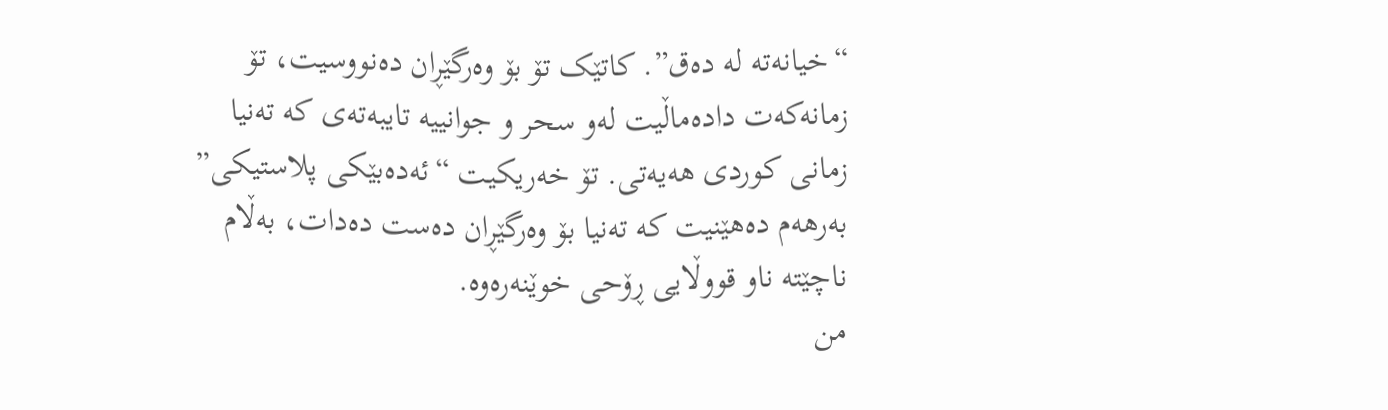“خیانەتە لە دەق”. کاتێک تۆ بۆ وەرگێڕان دەنووسیت، تۆ زمانەکەت دادەماڵیت لەو سحر و جوانییە تایبەتەی کە تەنیا زمانی کوردی هەیەتی. تۆ خەریکیت “ئەدەبێکی پلاستیکی” بەرهەم دەهێنیت کە تەنیا بۆ وەرگێڕان دەست دەدات، بەڵام ناچێتە ناو قووڵایی ڕۆحی خوێنەرەوە.
من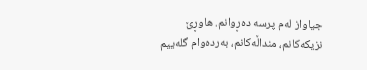جیاواز لەم پرسە دەڕوانم. هاوڕێ نزیکەکانم، منداڵەکانم، بەردەوام گلەییم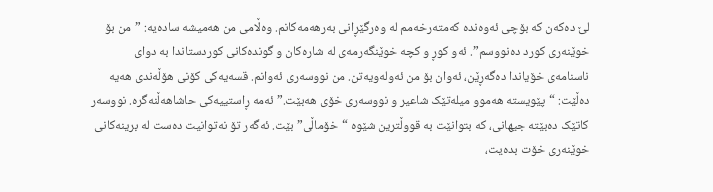لێ دەکەن کە بۆچی ئەوەندە کەمتەرخەمم لە وەرگێڕانی بەرهەمەکانم. وەڵامی من هەمیشە سادەیە: ”من بۆ خوێنەری کورد دەنووسم”. ئەو کوڕ و کچە خوێنگەرمەی لە شارەکان و گوندەکانی کوردستاندا بە دوای ناسنامەی خۆیاندا دەگەڕێن، ئەوان بۆ من ئەولەویەتن. من نووسەری ئەوانم. قسەیەکی کۆنی هۆڵەندی هەیە دەڵێت: “پێویستە هەموو میلەتێک شاعیر و نووسەری خۆی هەبێت.” ئەمە ڕاستییەکی حاشاهەڵنەگرە. نووسەر کاتێک دەبێتە جیهانی، کە بتوانێت بە قووڵترین شێوە “خۆماڵی” بێت. ئەگەر تۆ نەتوانیت دەست لە برینەکانی خوێنەری خۆت بدەیت،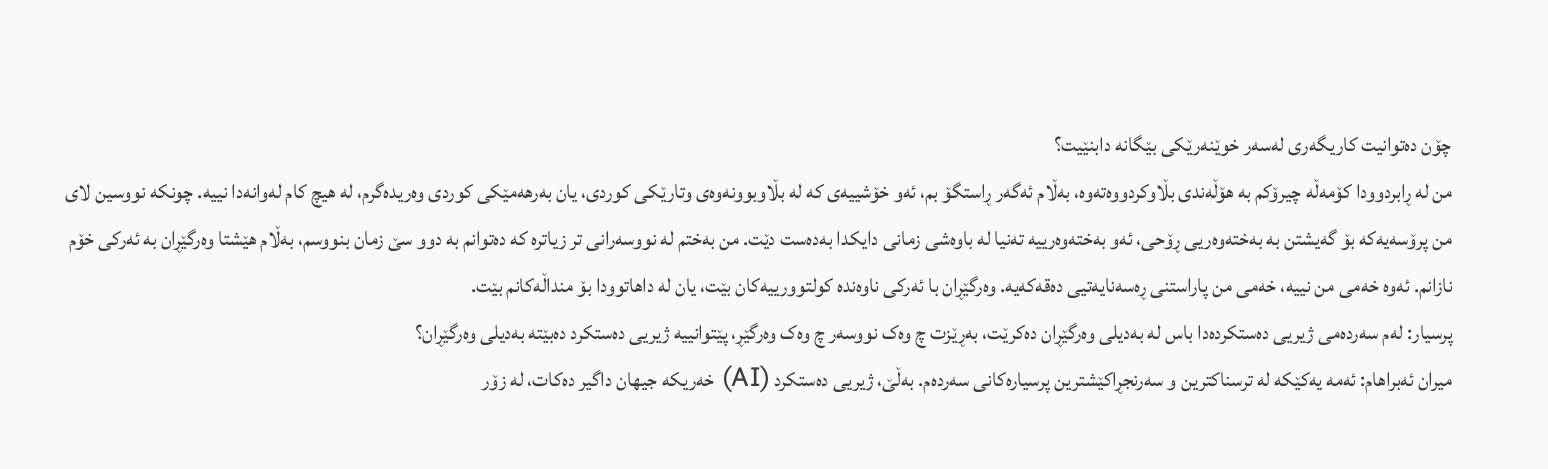چۆن دەتوانیت کاریگەری لەسەر خوێنەرێکی بێگانە دابنێیت؟
من لە ڕابردوودا کۆمەڵە چیرۆکم بە هۆڵەندی بڵاوکردووەتەوە، بەڵام ئەگەر ڕاستگۆ بم، ئەو خۆشییەی کە لە بڵاوبوونەوەی وتارێکی کوردی، یان بەرهەمێکی کوردی وەریدەگرم، لە هیچ کام لەوانەدا نییە. چونکە نووسین لای من پرۆسەیەکە بۆ گەیشتن بە بەختەوەریی ڕۆحی، ئەو بەختەوەرییە تەنیا لە باوەشی زمانی دایکدا بەدەست دێت. من بەختم لە نووسەرانی تر زیاترە کە دەتوانم بە دوو سێ زمان بنووسم، بەڵام هێشتا وەرگێڕان بە ئەرکی خۆم نازانم. ئەوە خەمی من نییە، خەمی من پاراستنی ڕەسەنایەتیی دەقەکەیە. وەرگێڕان با ئەرکی ناوەندە کولتوورییەکان بێت، یان لە داهاتوودا بۆ منداڵەکانم بێت.
پرسیار: لەم سەردەمی ژیریی دەستکردەدا باس لە بەدیلی وەرگێڕان دەکرێت، بەڕێزت چ وەک نووسەر چ وەک وەرگێڕ، پێتوانییە ژیریی دەستکرد دەبێتە بەدیلی وەرگێڕان؟
میران ئەبراهام: ئەمە یەکێکە لە ترسناکترین و سەرنجڕاکێشترین پرسیارەکانی سەردەم. بەڵێ، ژیریی دەستکرد (AI) خەریکە جیهان داگیر دەکات، لە زۆر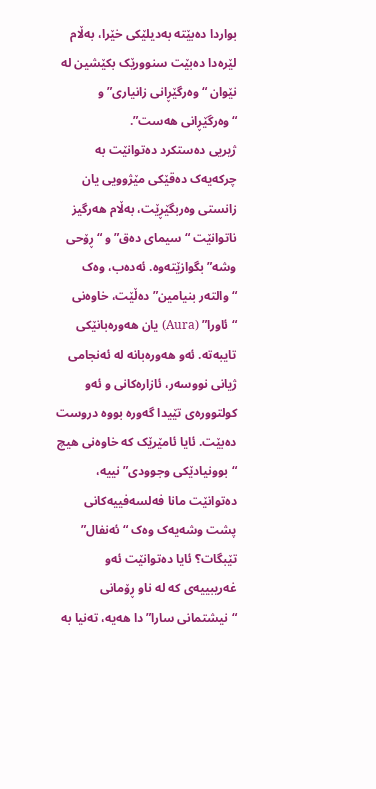بواردا دەبێتە بەدیلێکی خێرا، بەڵام لێرەدا دەبێت سنوورێک بکێشین لە نێوان “وەرگێڕانی زانیاری” و “وەرگێڕانی هەست”.
ژیریی دەستکرد دەتوانێت بە چرکەیەک دەقێکی مێژوویی یان زانستی وەربگێڕێت، بەڵام هەرگیز ناتوانێت “سیمای دەق” و “ڕۆحی وشە” بگوازێتەوە. ئەدەب، وەک “والتەر بنیامین” دەڵێت، خاوەنی “ئاورا” (Aura) یان هەورەبانێکی تایبەتە. ئەو هەورەبانە لە ئەنجامی ژیانی نووسەر، ئازارەکانی و ئەو کولتوورەی تێیدا گەورە بووە دروست دەبێت. ئایا ئامێرێک کە خاوەنی هیچ “بوونیادێکی وجوودی” نییە، دەتوانێت مانا فەلسەفییەکانی پشت وشەیەک وەک “ئەنفال” تێبگات؟ ئایا دەتوانێت ئەو غەریبییەی کە لە ناو ڕۆمانی “نیشتمانی سارا”دا هەیە، تەنیا بە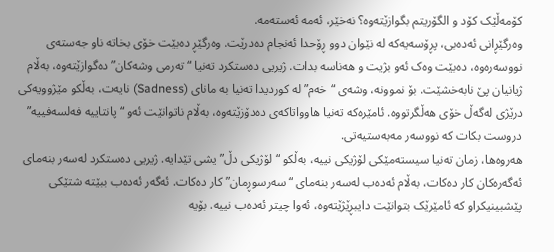کۆمەڵێک کۆد و الگۆریتم بگوازێتەوە؟ نەخێر، ئەمە ئەستەمە.
وەرگێڕانی ئەدەبی، پڕۆسەیەکە لە نێوان دوو ڕۆحدا ئەنجام دەدرێت. وەرگێڕ دەبێت خۆی بخاتە ناو جەستەی نووسەرەوە، دەبێت وەک ئەو بژیت و هەناسە بدات. ژیریی دەستکرد تەنیا “تەرمی وشەکان” دەگوازێتەوە، بەڵام ژیانیان پێ نابەخشێت. بۆ نموونە، وشەی “خەم” لە کوردیدا تەنیا بە مانای (Sadness) نایەت، بەڵکو مێژوویەکی درێژی لەگەڵ خۆی هەڵگرتووە. ئامێرەکە تەنیا هاوواتاکەی دەدۆزێتەوە، بەڵام ناتوانێت ئەو “پانتاییە فەلسەفییە” دروست بکات کە نووسەر مەبەستیەتی.
هەروەها، زمان تەنیا سیستەمێکی لۆژیکی نییە، بەڵکو “لۆژیکی دڵ”یشی تێدایە. ژیریی دەستکرد لەسەر بنەمای ئەگەرەکان کار دەکات، بەڵام ئەدەب لەسەر بنەمای “سەرسوڕمان” کار دەکات. ئەگەر ئەدەب ببێتە شتێکی پێشبینیکراو کە ئامێرێک بتوانێت دایبڕێژێتەوە، ئەوا چیتر ئەدەب نییە. بۆیە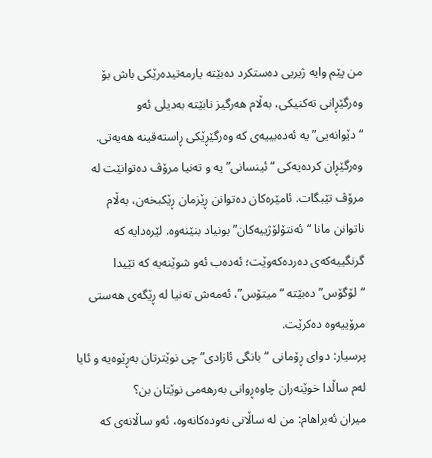من پێم وایە ژیریی دەستکرد دەبێتە یارمەتیدەرێکی باش بۆ وەرگێڕانی تەکنیكی، بەڵام هەرگیز نابێتە بەدیلی ئەو “دێوانەیی”یە ئەدەبییەی کە وەرگێڕێکی ڕاستەقینە هەیەتی. وەرگێڕان کردەیەکی “ئینسانی”یە و تەنیا مرۆڤ دەتوانێت لە مرۆڤ تێبگات. ئامێرەکان دەتوانن ڕێزمان ڕێکبخەن، بەڵام ناتوانن مانا “ئەنتۆلۆژییەکان” بونیاد بنێنەوە. لێرەدایە کە گرنگییەکەی دەردەکەوێت؛ ئەدەب ئەو شوێنەیە کە تێیدا “لۆگۆس” دەبێتە “میتۆس”، ئەمەش تەنیا لە ڕێگەی هەستی مرۆییەوە دەکرێت.
پرسیار: دوای ڕۆمانی “بانگی ئازادی” چی نوێترتان بەڕێوەیە و ئایا لەم ساڵدا خوێنەران چاوەڕوانی بەرهەمی نوێتان بن؟
میران ئەبراهام: من لە ساڵانی نەودەکانەوە، ئەو ساڵانەی کە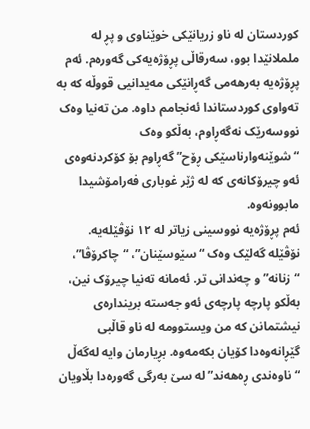کوردستان لە ناو زریانێکی خوێناوی و پڕ لە ململانێدا بوو، سەرقاڵی پڕۆژەیەکی گەورەم. ئەم پڕۆژەیە بەرهەمی گەڕانێکی مەیدانیی قووڵە کە بە تەواوی کوردستاندا ئەنجامم داوە. من تەنیا وەک نووسەرێک نەگەڕاوم، بەڵکو وەک “شوێنەوارناسێکی ڕۆح” گەڕاوم بۆ کۆکردنەوەی ئەو چیرۆکانەی کە لە ژێر غوباری فەرامۆشیدا مابوونەوە.
ئەم پڕۆژەیە نووسینی زیاتر لە ١٢ نۆڤێلەیە. نۆڤێلە گەلێک وەک “سێوسێنان”، “چاکرۆڤا”، “زنانە” و چەندانی تر. ئەمانە تەنیا چیرۆک نین، بەڵکو پارچە پارچەی ئەو جەستە بریندارەی نیشتمانن کە من ویستوومە لە ناو قاڵبی گێڕانەوەدا کۆیان بکەمەوە. بڕیارمان وایە لەگەڵ “ناوەندی ڕەهەند” لە سێ بەرگی گەورەدا بڵاویان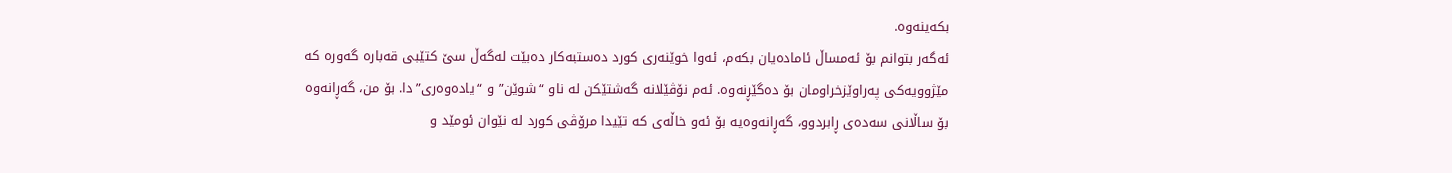بکەینەوە.
ئەگەر بتوانم بۆ ئەمساڵ ئامادەیان بکەم، ئەوا خوێنەری کورد دەستبەکار دەبێت لەگەڵ سێ کتێبی قەبارە گەورە کە مێژوویەکی پەراوێزخراومان بۆ دەگێڕنەوە. ئەم نۆڤێلانە گەشتێکن لە ناو “شوێن” و “یادەوەری”دا. بۆ من، گەڕانەوە بۆ ساڵانی سەدەی ڕابردوو، گەڕانەوەیە بۆ ئەو خاڵەی کە تێیدا مرۆڤی کورد لە نێوان ئومێد و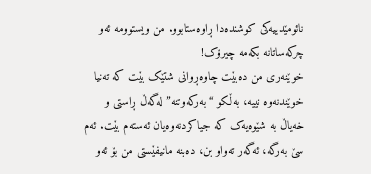نائومێدییەکی کوشندەدا ڕاوەستابوو. من ویستوومە ئەو چرکەساتانە بکەمە چیرۆک!
خوێنەری من دەبێت چاوەڕوانی شتێک بێت کە تەنیا خوێندنەوە نییە، بەڵکو “بەرکەوتنە” لەگەڵ ڕاستی و خەیاڵ بە شێوەیەک کە جیاکردنەوەیان ئەستەم بێت. ئەم سێ بەرگە، ئەگەر تەواو بن، دەبنە مانیفێستی من بۆ ئەو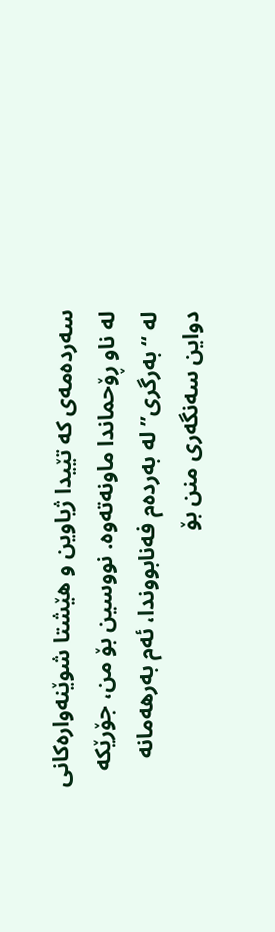سەردەمەی کە تێیدا ژیاوین و هێشتا شوێنەوارەکانی لە ناو ڕۆحماندا ماونەتەوە. نووسین بۆ من، جۆرێکە لە “بەرگری” لە بەردەم فەنابووندا، ئەم بەرهەمانە دواین سەنگەری منن بۆ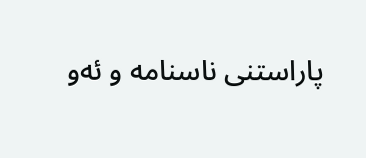پاراستنی ناسنامە و ئەو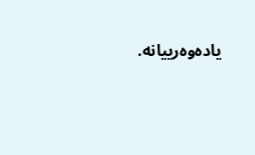یادەوەرییانە.